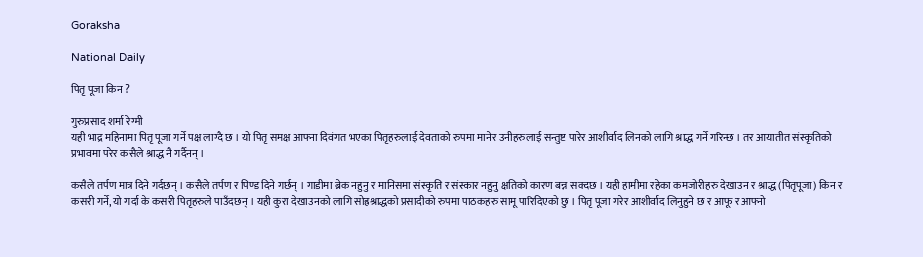Goraksha

National Daily

पितृ पूजा किन ?

गुरुप्रसाद शर्मा रेग्मी
यही भाद्र महिनामा पितृ पूजा गर्ने पक्ष लाग्दै छ । यो पितृ समक्ष आफ्ना दिवंगत भएका पितृहरुलाई देवताको रुपमा मानेर उनीहरुलाई सन्तुष्ट पारेर आशीर्वाद लिनको लागि श्राद्ध गर्ने गरिन्छ । तर आयातीत संस्कृतिको प्रभावमा परेर कसैले श्राद्ध नै गर्दैनन् ।

कसैले तर्पण मात्र दिने गर्दछन् । कसैले तर्पण र पिण्ड दिने गर्छन् । गाडीमा ब्रेक नहुनु र मानिसमा संस्कृति र संस्कार नहुनु क्षतिको कारण बन्न सक्दछ । यही हामीमा रहेका कमजोरीहरु देखाउन र श्राद्ध (पितृपूजा) किन र कसरी गर्ने, यो गर्दा के कसरी पितृहरुले पाउँदछन् । यही कुरा देखाउनको लागि सोह्रश्राद्धको प्रसादीको रुपमा पाठकहरु सामू पारिदिएको छु । पितृ पूजा गरेर आशीर्वाद लिनुहुने छ र आफू र आफ्नो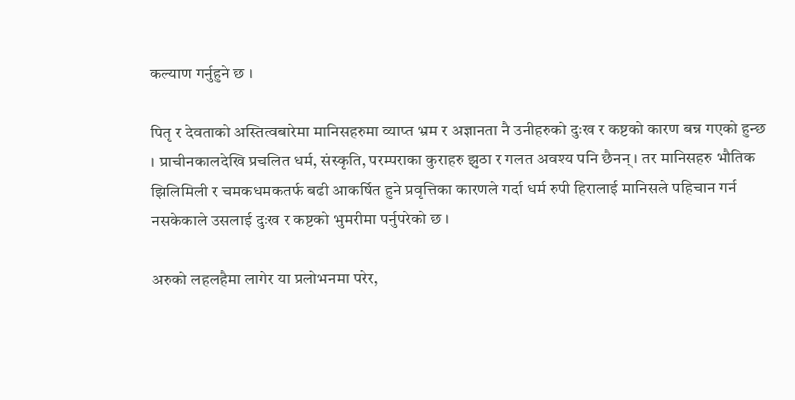कल्याण गर्नुहुने छ ।

पितृ र देवताको अस्तित्वबारेमा मानिसहरुमा व्याप्त भ्रम र अज्ञानता नै उनीहरुको दुःख र कष्टको कारण बन्न गएको हुन्छ । प्राचीनकालदेखि प्रचलित धर्म, संस्कृति, परम्पराका कुराहरु झुठा र गलत अवश्य पनि छैनन् । तर मानिसहरु भौतिक झिलिमिली र चमकधमकतर्फ बढी आकर्षित हुने प्रवृत्तिका कारणले गर्दा धर्म रुपी हिरालाई मानिसले पहिचान गर्न नसकेकाले उसलाई दुःख र कष्टको भुमरीमा पर्नुपरेको छ ।

अरुको लहलहैमा लागेर या प्रलोभनमा परेर,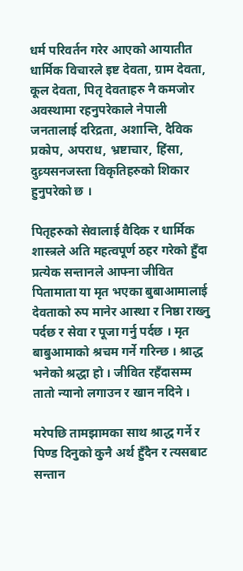धर्म परिवर्तन गरेर आएको आयातीत धार्मिक विचारले इष्ट देवता, ग्राम देवता, कूल देवता, पितृ देवताहरु नै कमजोर अवस्थामा रहनुपरेकाले नेपाली जनतालाई दरिद्रता, अशान्ति, दैविक प्रकोप, अपराध, भ्रष्टाचार, हिंसा, दुव्र्यसनजस्ता विकृतिहरुको शिकार हुनुपरेको छ ।

पितृहरुको सेवालाई वैदिक र धार्मिक शास्त्रले अति महत्वपूर्ण ठहर गरेको हुँदा प्रत्येक सन्तानले आफ्ना जीवित पितामाता या मृत भएका बुबाआमालाई देवताको रुप मानेर आस्था र निष्ठा राख्नु पर्दछ र सेवा र पूजा गर्नु पर्दछ । मृत बाबुआमाको श्रचम गर्ने गरिन्छ । श्राद्ध भनेको श्रद्धा हो । जीवित रहँदासम्म तातो न्यानो लगाउन र खान नदिने ।

मरेपछि तामझामका साथ श्राद्ध गर्ने र पिण्ड दिनुको कुनै अर्थ हुँदैन र त्यसबाट सन्तान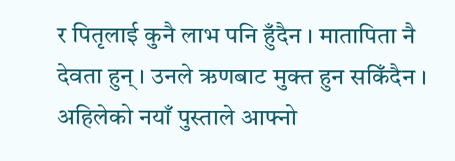र पितृलाई कुनै लाभ पनि हुँदैन । मातापिता नै देवता हुन् । उनले ऋणबाट मुक्त हुन सकिँदैन । अहिलेको नयाँ पुस्ताले आफ्नो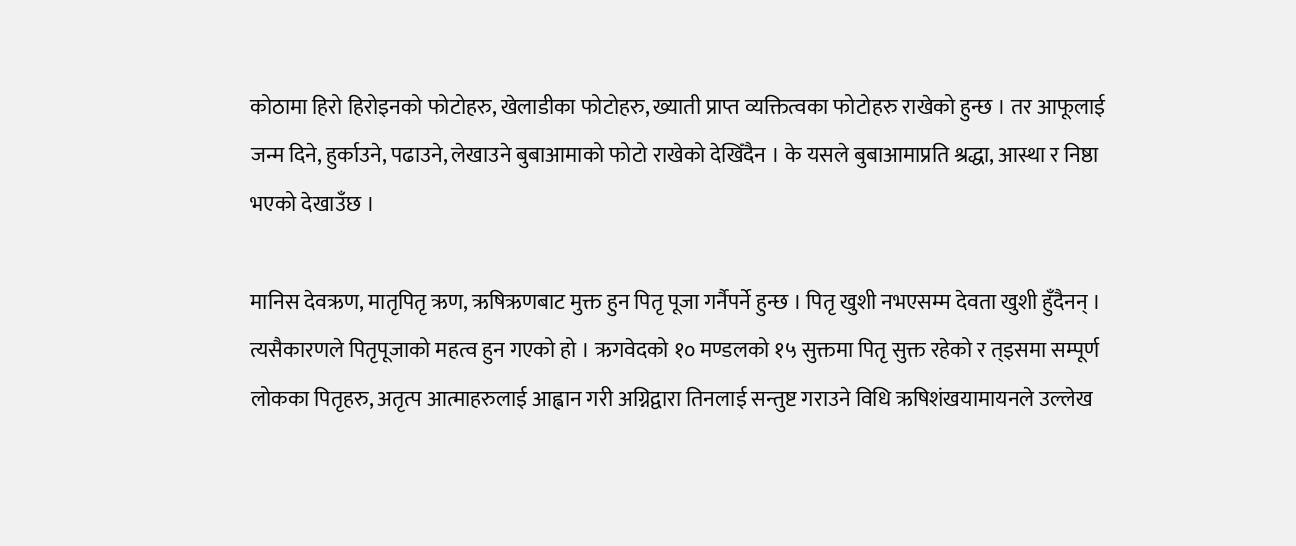कोठामा हिरो हिरोइनको फोटोहरु, खेलाडीका फोटोहरु, ख्याती प्राप्त व्यक्तित्वका फोटोहरु राखेको हुन्छ । तर आफूलाई जन्म दिने, हुर्काउने, पढाउने, लेखाउने बुबाआमाको फोटो राखेको देखिँदैन । के यसले बुबाआमाप्रति श्रद्धा, आस्था र निष्ठा भएको देखाउँछ ।

मानिस देवऋण, मातृपितृ ऋण, ऋषिऋणबाट मुक्त हुन पितृ पूजा गर्नैपर्ने हुन्छ । पितृ खुशी नभएसम्म देवता खुशी हुँदैनन् । त्यसैकारणले पितृपूजाको महत्व हुन गएको हो । ऋगवेदको १० मण्डलको १५ सुक्तमा पितृ सुक्त रहेको र त्इसमा सम्पूर्ण लोकका पितृहरु, अतृत्प आत्माहरुलाई आह्वान गरी अग्निद्वारा तिनलाई सन्तुष्ट गराउने विधि ऋषिशंखयामायनले उल्लेख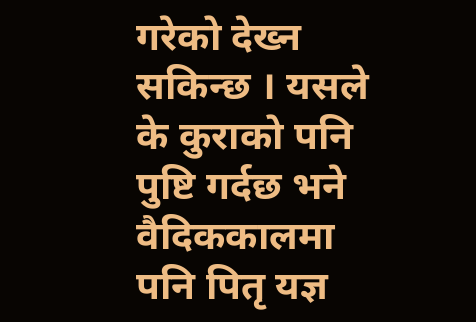गरेको देख्न सकिन्छ । यसले के कुराको पनि पुष्टि गर्दछ भने वैदिककालमा पनि पितृ यज्ञ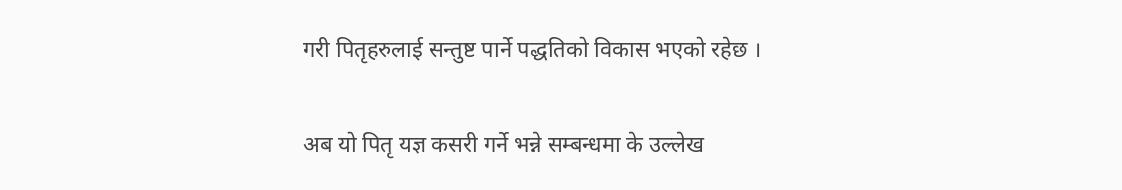गरी पितृहरुलाई सन्तुष्ट पार्ने पद्धतिको विकास भएको रहेछ ।

अब यो पितृ यज्ञ कसरी गर्ने भन्ने सम्बन्धमा के उल्लेख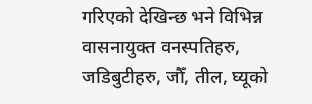गरिएको देखिन्छ भने विभिन्न वासनायुक्त वनस्पतिहरु, जडिबुटीहरु, जौँ, तील, घ्यूको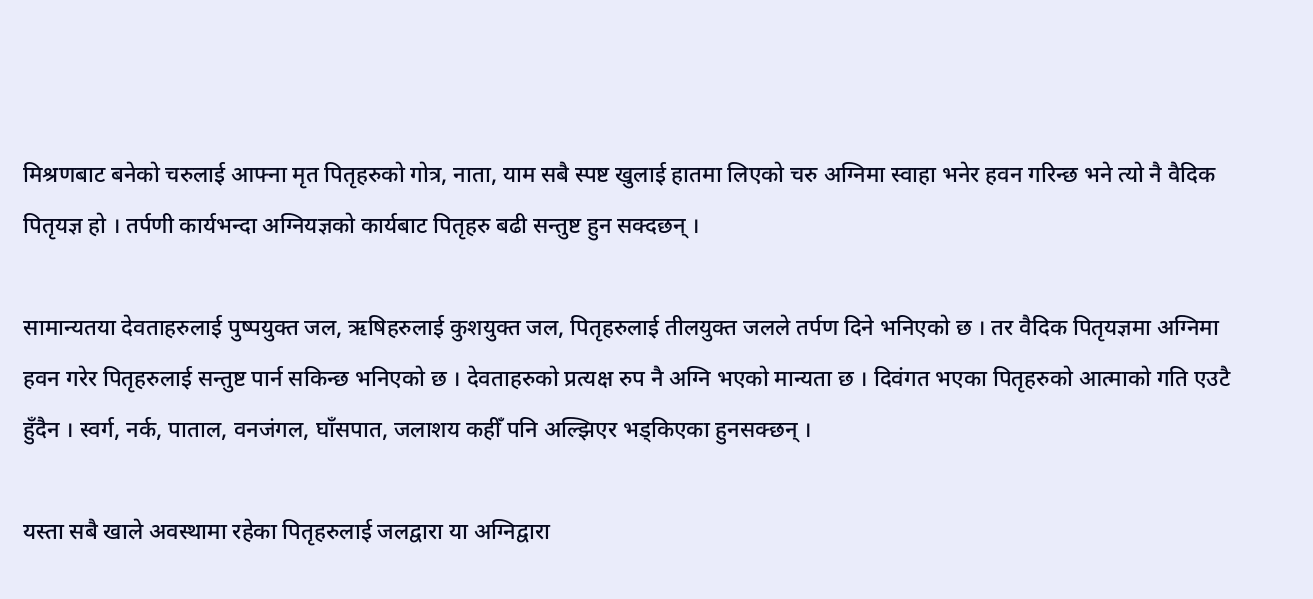मिश्रणबाट बनेको चरुलाई आफ्ना मृत पितृहरुको गोत्र, नाता, याम सबै स्पष्ट खुलाई हातमा लिएको चरु अग्निमा स्वाहा भनेर हवन गरिन्छ भने त्यो नै वैदिक पितृयज्ञ हो । तर्पणी कार्यभन्दा अग्नियज्ञको कार्यबाट पितृहरु बढी सन्तुष्ट हुन सक्दछन् ।

सामान्यतया देवताहरुलाई पुष्पयुक्त जल, ऋषिहरुलाई कुशयुक्त जल, पितृहरुलाई तीलयुक्त जलले तर्पण दिने भनिएको छ । तर वैदिक पितृयज्ञमा अग्निमा हवन गरेर पितृहरुलाई सन्तुष्ट पार्न सकिन्छ भनिएको छ । देवताहरुको प्रत्यक्ष रुप नै अग्नि भएको मान्यता छ । दिवंगत भएका पितृहरुको आत्माको गति एउटै हुँदैन । स्वर्ग, नर्क, पाताल, वनजंगल, घाँसपात, जलाशय कहीँ पनि अल्झिएर भड्किएका हुनसक्छन् ।

यस्ता सबै खाले अवस्थामा रहेका पितृहरुलाई जलद्वारा या अग्निद्वारा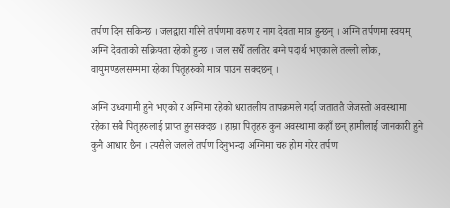तर्पण दिन सकिन्छ । जलद्वारा गरिने तर्पणमा वरुण र नाग देवता मात्र हुन्छन् । अग्नि तर्पणमा स्वयम् अग्नि देवताको सक्रियता रहेको हुन्छ । जल सधैँ तलतिर बग्ने पदार्थ भएकाले तल्लो लोक, वायुमण्डलसम्ममा रहेका पितृहरुको मात्र पाउन सक्दछन् ।

अग्नि उध्वगामी हुने भएको र अग्निमा रहेको धरातलीय तापक्रमले गर्दा जताततै जेजस्तो अवस्थामा रहेका सबै पितृहरुलाई प्राप्त हुनसक्दछ । हाम्रा पितृहरु कुन अवस्थामा कहाँ छन् हामीलाई जानकारी हुने कुनै आधार छैन । त्यसैले जलले तर्पण दिनुभन्दा अग्निमा चरु होम गरेर तर्पण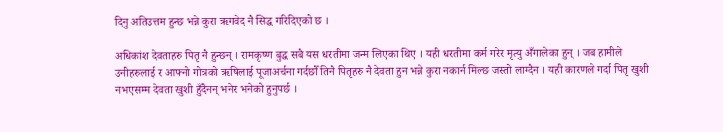दिनु अतिउत्तम हुन्छ भन्ने कुरा ऋगवेद नै सिद्ध गरिदिएको छ ।

अधिकांश देवताहरु पितृ नै हुन्छन् । रामकृष्ण बुद्ध सबै यस धरतीमा जन्म लिएका थिए । यही धरतीमा कर्म गरेर मृत्यु अँगालेका हुन् । जब हामीले उनीहरुलाई र आफ्नो गोत्रको ऋषिलाई पूजाअर्चना गर्दछौँ तिनै पितृहरु नै देवता हुन भन्ने कुरा नकार्न मिल्छ जस्तो लाग्दैन । यही कारणले गर्दा पितृ खुशी नभएसम्म देवता खुशी हुँदैनन् भनेर भनेको हुनुपर्छ ।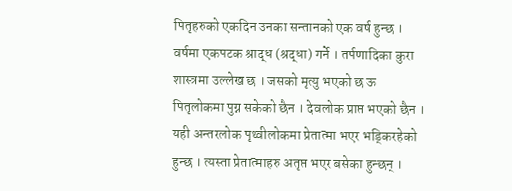पितृहरुको एकदिन उनका सन्तानको एक वर्ष हुन्छ । वर्षमा एकपटक श्राद्ध (श्रद्धा) गर्ने । तर्पणादिका कुरा शास्त्रमा उल्लेख छ । जसको मृत्यु भएको छ ऊ पितृलोकमा पुग्न सकेको छैन । देवलोक प्राप्त भएको छैन । यही अन्तरलोक पृथ्वीलोकमा प्रेतात्मा भएर भड्किरहेको हुन्छ । त्यस्ता प्रेतात्माहरु अतृप्त भएर बसेका हुन्छन् ।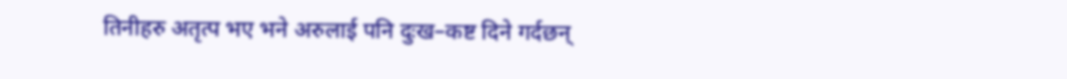तिनीहरु अतृत्प भए भने अरुलाई पनि दुःख–कष्ट दिने गर्दछन्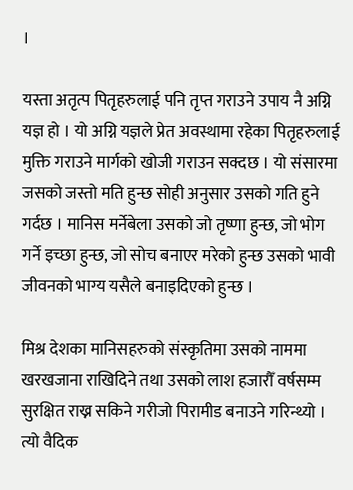।

यस्ता अतृत्प पितृहरुलाई पनि तृप्त गराउने उपाय नै अग्नि यज्ञ हो । यो अग्नि यज्ञले प्रेत अवस्थामा रहेका पितृहरुलाई मुक्ति गराउने मार्गको खोजी गराउन सक्दछ । यो संसारमा जसको जस्तो मति हुन्छ सोही अनुसार उसको गति हुने गर्दछ । मानिस मर्नेबेला उसको जो तृष्णा हुन्छ, जो भोग गर्ने इच्छा हुन्छ, जो सोच बनाएर मरेको हुन्छ उसको भावी जीवनको भाग्य यसैले बनाइदिएको हुन्छ ।

मिश्र देशका मानिसहरुको संस्कृतिमा उसको नाममा खरखजाना राखिदिने तथा उसको लाश हजारौँ वर्षसम्म सुरक्षित राख्न सकिने गरीजो पिरामीड बनाउने गरिन्थ्यो । त्यो वैदिक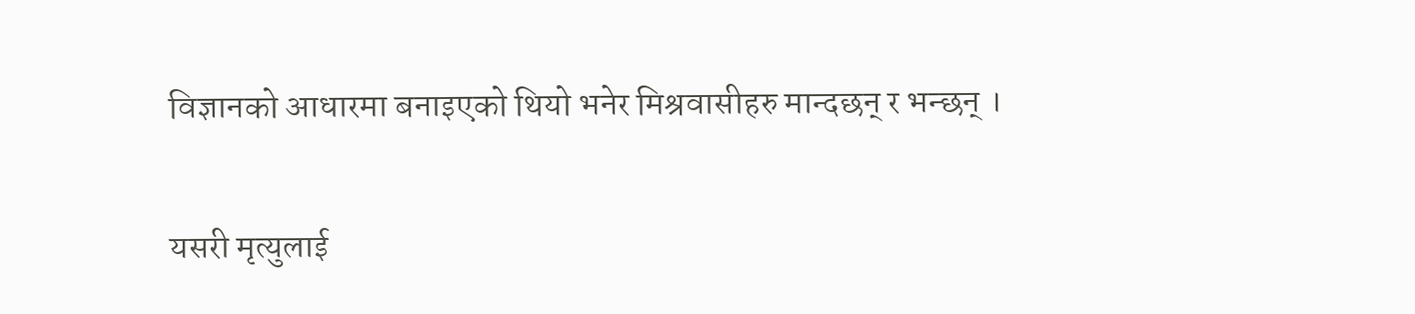विज्ञानको आधारमा बनाइएको थियो भनेर मिश्रवासीहरु मान्दछन् र भन्छन् ।

यसरी मृत्युलाई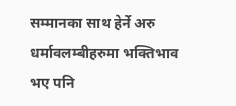सम्मानका साथ हेर्ने अरु धर्मावलम्बीहरुमा भक्तिभाव भए पनि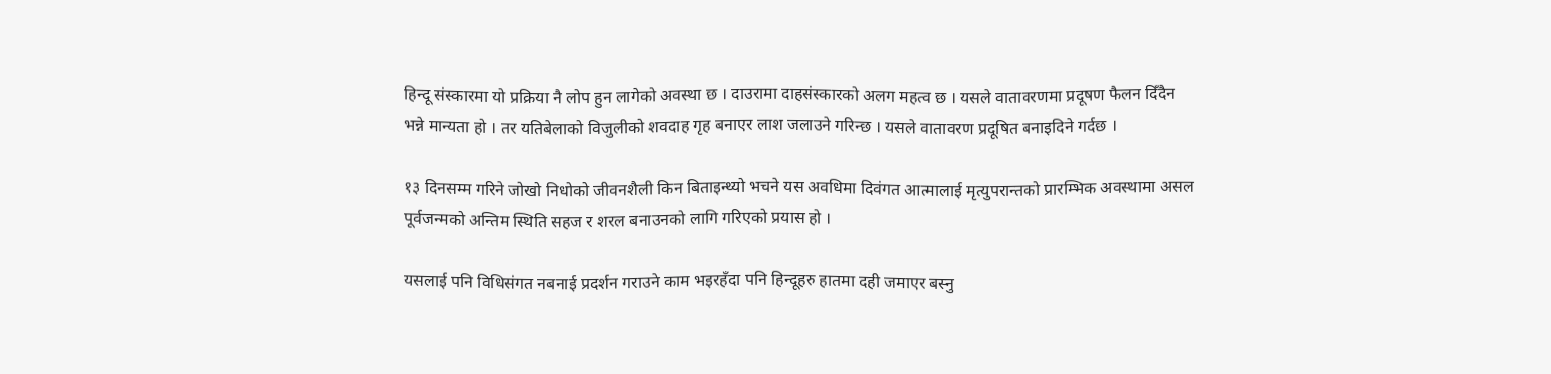हिन्दू संस्कारमा यो प्रक्रिया नै लोप हुन लागेको अवस्था छ । दाउरामा दाहसंस्कारको अलग महत्व छ । यसले वातावरणमा प्रदूषण फैलन दिँदैन भन्ने मान्यता हो । तर यतिबेलाको विजुलीको शवदाह गृह बनाएर लाश जलाउने गरिन्छ । यसले वातावरण प्रदूषित बनाइदिने गर्दछ ।

१३ दिनसम्म गरिने जोखो निधोको जीवनशैली किन बिताइन्थ्यो भचने यस अवधिमा दिवंगत आत्मालाई मृत्युपरान्तको प्रारम्भिक अवस्थामा असल पूर्वजन्मको अन्तिम स्थिति सहज र शरल बनाउनको लागि गरिएको प्रयास हो ।

यसलाई पनि विधिसंगत नबनाई प्रदर्शन गराउने काम भइरहँदा पनि हिन्दूहरु हातमा दही जमाएर बस्नु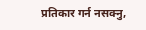प्रतिकार गर्न नसक्नु,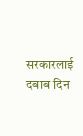सरकारलाई दबाब दिन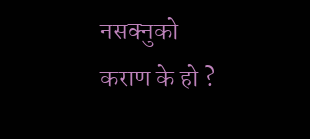नसक्नुको कराण के हो ?